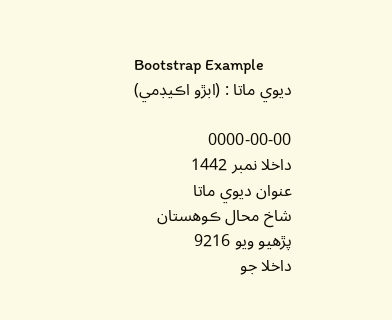Bootstrap Example
ديوي ماتا : (ابڙو اڪيڊمي)

0000-00-00
داخلا نمبر 1442
عنوان ديوي ماتا
شاخ محال ڪوهستان
پڙهيو ويو 9216
داخلا جو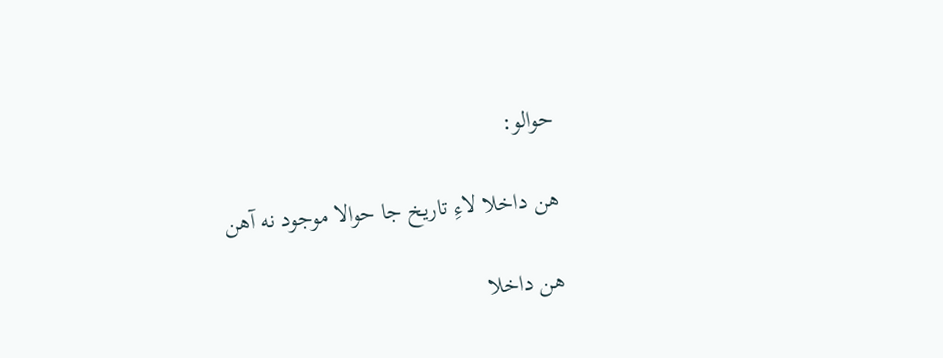حوالو:

هن داخلا لاءِ تاريخ جا حوالا موجود نه آهن

هن داخلا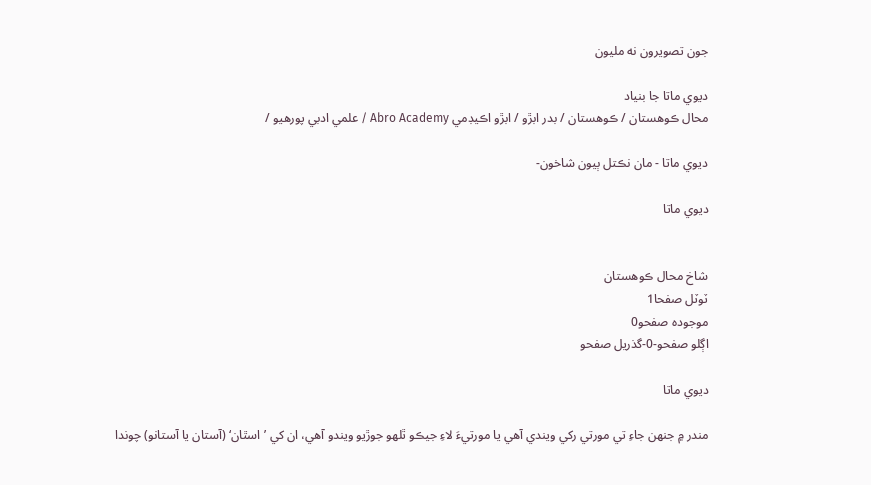جون تصويرون نه مليون

ديوي ماتا جا بنياد
محال ڪوهستان / ڪوهستان / بدر ابڙو / ابڙو اڪيڊمي Abro Academy / علمي ادبي پورهيو /

ديوي ماتا - مان نڪتل ٻيون شاخون-

ديوي ماتا


شاخ محال ڪوهستان
ٽوٽل صفحا1
موجودہ صفحو0
اڳلو صفحو-0-گذريل صفحو

ديوي ماتا

مندر ۾ جنهن جاءِ تي مورتي رکي ويندي آهي يا مورتيءَ لاءِ جيڪو ٿلهو جوڙيو ويندو آهي، ان کي ’اسٿان‘ (آستان يا آستانو) چوندا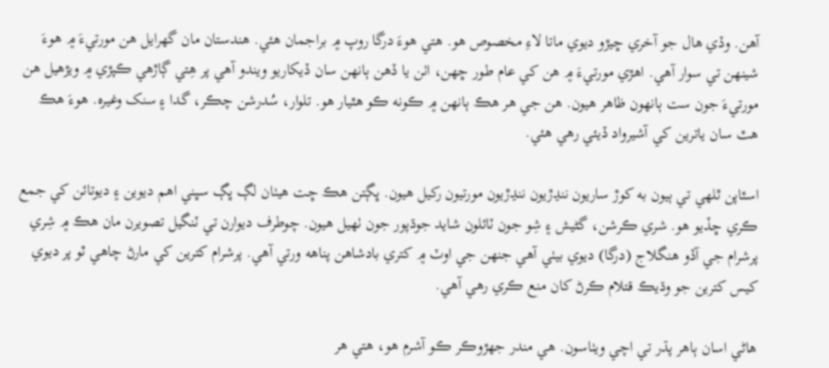آهن. وڏي هال جو آخري ڇيڙو ديوي ماتا لاءِ مخصوص هو. هتي هوءَ درگا روپ ۾ براجمان هئي. هندستان مان گهرايل هن مورتيءَ ۾ هوءَ شينهن تي سوار آهي. اهڙي مورتيءَ ۾ هن کي عام طور ڇهن، اٺن يا ڏهن ٻانهن سان ڏيکاريو ويندو آهي پر هِتي ڳاڙهي ڪپڙي ۾ ويڙهيل هن مورتيءَ جون ست ٻانهون ظاهر هيون. هن جي هر هڪ ٻانهن ۾ ڪونه ڪو هٿيار هو. تلوار، سُدرشن چڪر، گدا ۽ سنک وغيره. هوءَ هڪ هٿ سان ياترين کي آشيرواد ڏيئي رهي هئي.

اسٿاپن ٿلهي تي ٻيون به کوڙ ساريون ننڍڙيون ننڍڙيون مورتيون رکيل هيون. ڀڳتن هڪ ڇت هيٺان لڳ ڀڳ سڀني اهم ديوين ۽ ديوتائن کي جمع ڪري ڇڏيو هو. شري ڪرشن، گڻيش ۽ شِو جون ٽائلون شايد جوڌپور جون ٺهيل هيون. چوطرف ديوارن تي ٽنگيل تصويرن مان هڪ ۾ شِري پرشرام جي آڏو هنگلاج (درگا) ديوي بيٺي آهي جنهن جي اوٽ ۾ کتري بادشاهن پناهه ورتي آهي. پرشرام کترين کي مارڻ چاهي ٿو پر ديوي کيس کترين جو وڌيڪ قتلام ڪرڻ کان منع ڪري رهي آهي.

هاڻي اسان ٻاهر پڌر تي اچي ويٺاسون. هي مندر جهڙوڪر ڪو آشرم هو، هتي هر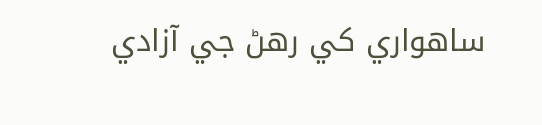ساهواري کي رهڻ جي آزادي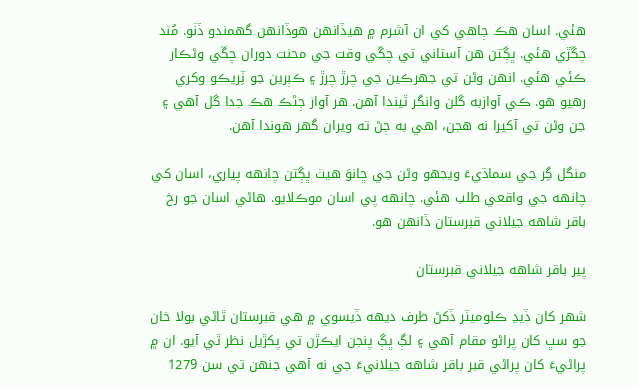هئي. اسان هڪ ڄاهي کي ان آشرم ۾ هيڏانهن هوڏانهن گهمندو ڏٺو. مُند چڱڙي هئي. ڀڳتن هن آستاني تي چڱي وقت جي محنت دوران چڱي وڻڪار ڪئي هئي. انهن وڻن تي جهرڪين جي چرڙ چرڙ ۽ ڪٻرين جو ٽِريڪو وکري رهيو هو. ڪي آوازبه گلن وانگر ٿيندا آهن. هر آواز ڄڻڪ هڪ جدا گل آهي ۽ جن وڻن تي آکيرا نه هجن، اهي به ڄڻ ته ويران گهر هوندا آهن.

منگل گِر جي سماڌيءَ ويجهو وڻن جي ڇانوَ هيٺ ڀڳتن چانهه پياري، اسان کي چانهه جي واقعي طلب هئي. چانهه پي اسان موڪلايو. هاڻي اسان جو رخ باقر شاهه جيلاني قبرستان ڏانهن هو.

پير باقر شاهه جيلاني قبرستان

شهر کان ڏيڍ ڪلوميٽر ڏکڻ طرف ديهه ڏيسوي ۾ هي قبرستان ٿاڻي بولا خان جو سڀ کان پراڻو مقام آهي ۽ لڳ ڀڳ پنجن ايڪڙن تي پکڙيل نظر ٿي آيو. ان ۾ پراڻيءَ کان پراڻي قبر باقر شاهه جيلانيءَ جي نه آهي جنهن تي سن 1279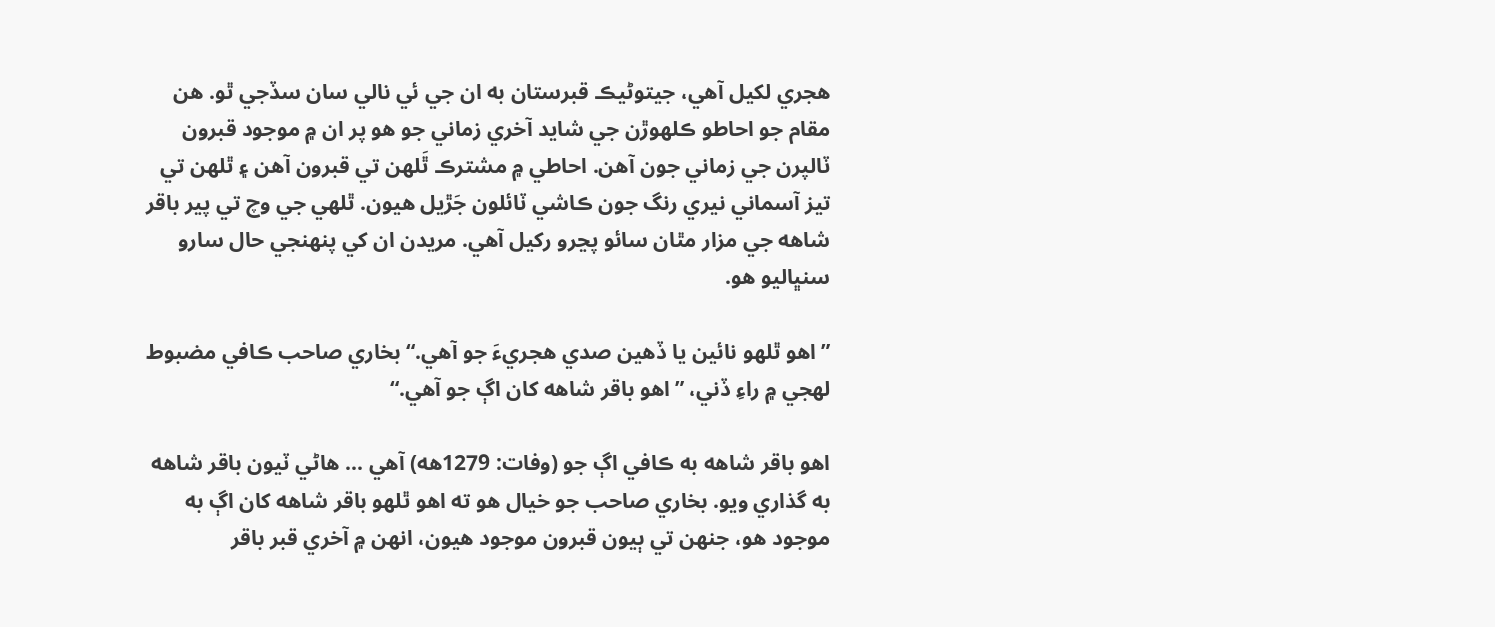هجري لکيل آهي، جيتوڻيڪ قبرستان به ان جي ئي نالي سان سڏجي ٿو. هن مقام جو احاطو ڪلهوڙن جي شايد آخري زماني جو هو پر ان ۾ موجود قبرون ٽالپرن جي زماني جون آهن. احاطي ۾ مشترڪ ٿَلهن تي قبرون آهن ۽ ٿلهن تي تيز آسماني نيري رنگ جون ڪاشي ٽائلون جَڙيل هيون. ٿلهي جي وچ تي پير باقر شاهه جي مزار مٿان سائو پڃرو رکيل آهي. مريدن ان کي پنهنجي حال سارو سنڀاليو هو.

”اهو ٿلهو نائين يا ڏهين صدي هجريءَ جو آهي.“ بخاري صاحب ڪافي مضبوط لهجي ۾ راءِ ڏني، ”اهو باقر شاهه کان اڳ جو آهي.“

اهو باقر شاهه به ڪافي اڳ جو (وفات: 1279هه) آهي ... هاڻي ٽيون باقر شاهه به گذاري ويو. بخاري صاحب جو خيال هو ته اهو ٿلهو باقر شاهه کان اڳ به موجود هو، جنهن تي ٻيون قبرون موجود هيون، انهن ۾ آخري قبر باقر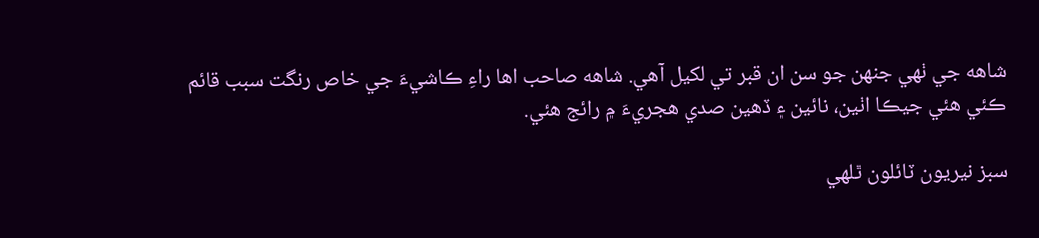شاهه جي ٺهي جنهن جو سن ان قبر تي لکيل آهي. شاهه صاحب اها راءِ ڪاشيءَ جي خاص رنگت سبب قائم ڪئي هئي جيڪا اٺين، نائين ۽ ڏهين صدي هجريءَ ۾ رائج هئي.

سبز نيريون ٽائلون ٿلهي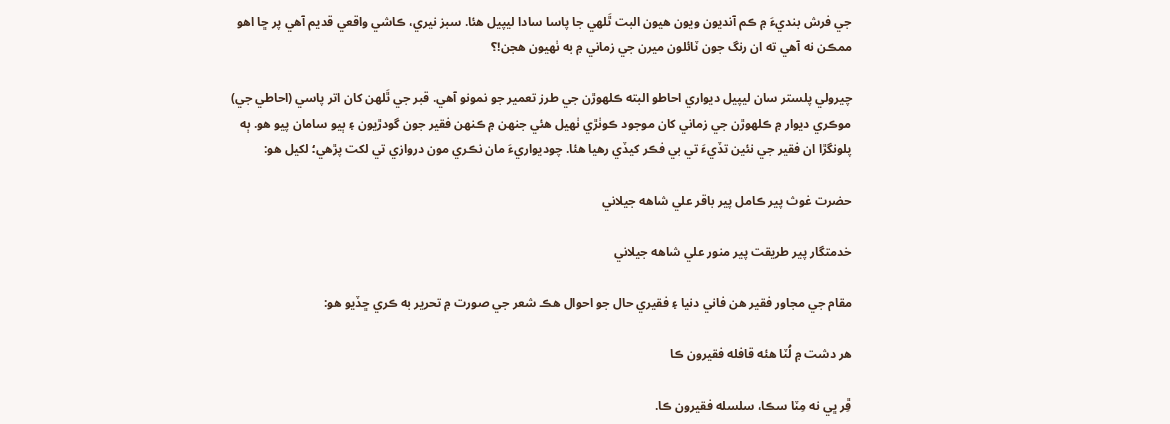جي فرش بنديءَ ۾ ڪم آنديون ويون هيون البت ٿَلهي جا پاسا سادا ليپيل هئا. سبز نيري، ڪاشي واقعي قديم آهي پر ڇا اهو ممڪن نه آهي ته ان رنگ جون ٽائلون ميرن جي زماني ۾ به ٺهيون هجن!؟

چيرولي پلستر سان ليپيل ديواري احاطو البته ڪلهوڙن جي طرز تعمير جو نمونو آهي. قبر جي ٿَلهن کان اتر پاسي (احاطي جي) موڪري ديوار ۾ ڪلهوڙن جي زماني کان موجود ڪوٺڙي ٺهيل هئي جنهن ۾ ڪنهن فقير جون گودڙيون ۽ ٻيو سامان پيو هو. ٻه پلونگڙا ان فقير جي نئين تڏيءَ تي بي فڪر کيڏي رهيا هئا. چوديواريءَ مان نڪري مون دروازي تي لکت پڙهي؛ لکيل هو:

حضرت غوث پير ڪامل پير باقر علي شاهه جيلاني

خدمتگار پير طريقت پير منور علي شاهه جيلاني

مقام جي مجاور فقير هن فاني دنيا ۽ فقيري حال جو احوال هڪ شعر جي صورت ۾ تحرير به ڪري ڇڏيو هو:

هر دشت ۾ لُٽا هئه قافله فقيرون ڪا

ڦِر ڀي نه مِٽا سڪا، سلسله فقيرون ڪا.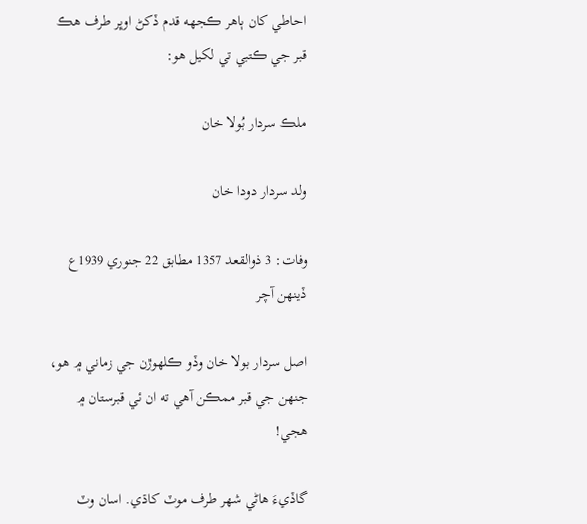احاطي کان ٻاهر ڪجهه قدم ڏکڻ اوڀر طرف هڪ قبر جي ڪتبي تي لکيل هو:

ملڪ سردار بُولا خان

ولد سردار دودا خان

وفات: 3 ذوالقعد 1357 مطابق 22 جنوري 1939ع ڏينهن آچر

اصل سردار بولا خان وڏو ڪلهوڙن جي زماني ۾ هو، جنهن جي قبر ممڪن آهي ته ان ئي قبرستان ۾ هجي!

گاڏيءَ هاڻي شهر طرف موٽ کاڌي. اسان وٽ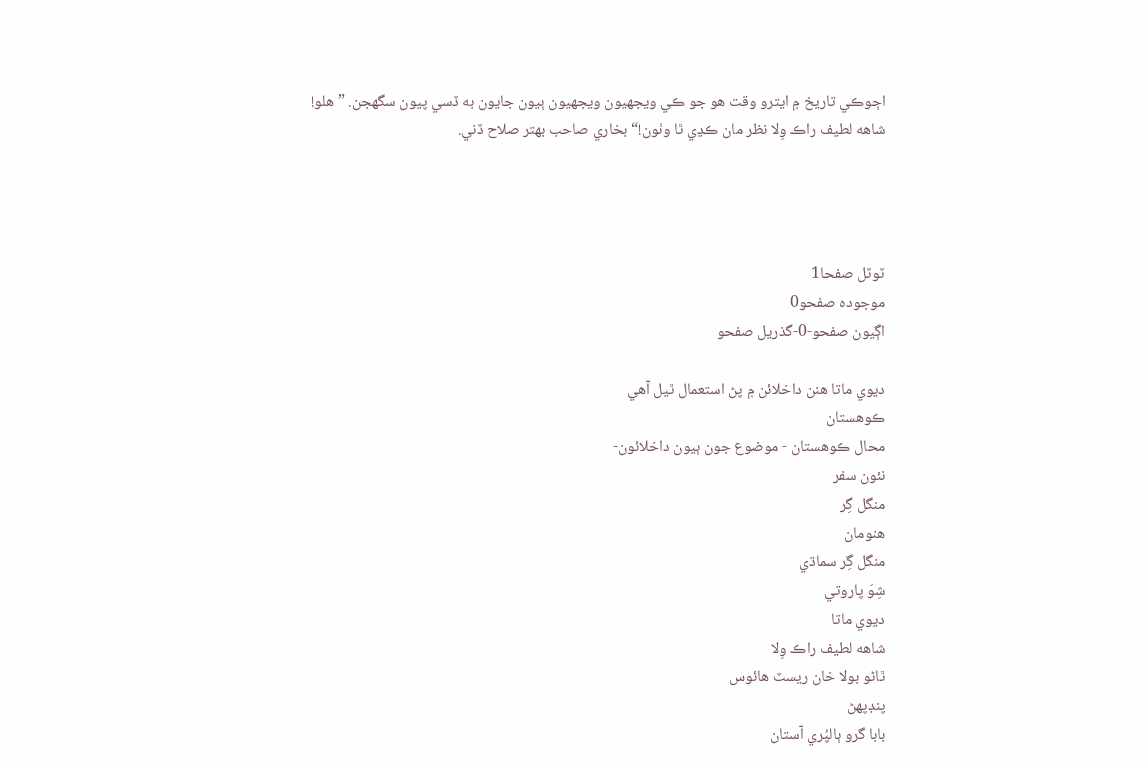اڄوڪي تاريخ ۾ ايترو وقت هو جو ڪي ويجهيون ويجهيون ٻيون جايون به ڏسي پيون سگهجن. ”هلو! شاهه لطيف راڪ وِلا نظر مان ڪڍي ٿا وٺون!“ بخاري صاحب بهتر صلاح ڏني.




ٽوٽل صفحا1
موجودہ صفحو0
اڳيون صفحو-0-گذريل صفحو

ديوي ماتا ھنن داخلائن ۾ پڻ استعمال ٿيل آھي
ڪوهستان
محال ڪوهستان - موضوع جون ٻيون داخلائون-
نئون سفر
منگل گِر
هنومان
منگل گِر سماڌي
شِوَ پاروتي
ديوي ماتا
شاهه لطيف راڪ وِلا
ٿاڻو بولا خان ريسٽ هائوس
پنڊپهڻ
بابا گرو ٻالپُري آستان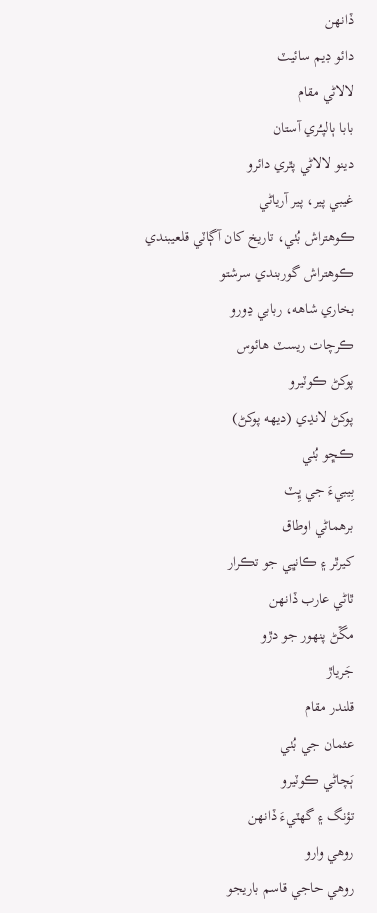ڏانهن
دائو ڊيم سائيٽ
لالاڻي مقام
بابا ٻالپـُري آستان
دينو لالاڻي پٿري دائرو
غيبي پير، پير آرياڻي
ڪوهتراش بُٺي، تاريخ کان آڳاٽي قلعيبندي
ڪوهتراش گوربندي سرشتو
بخاري شاهه، ربابي ڍورو
ڪرچات ريسٽ هائوس
پوکڻ ڪوٽيرو
پوکڻ لانڍي (ديهه پوکڻ)
ڪڇو بُٺي
بِيبيءَ جي ڀِٽ
برهماڻي اوطاق
کيرٿر ۽ ڪانڀي جو تڪرار
ٿاڻي عارب ڏانهن
مڱڻ پنهور جو دڙو
جَرياڙ
قلندر مقام
عثمان جي بُٺي
ٻَچاڻي ڪوٽيرو
تؤنگ ۽ گهٽيءَ ڏانهن
روهي وارو
روهي حاجي قاسم باريجو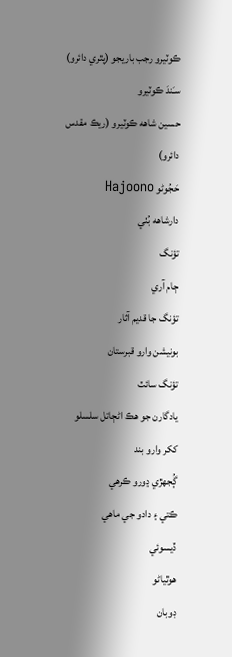ڪوٽيرو رجب باريجو (پٿري دائرو)
سـَندَ ڪوٽيرو
حسين شاهه ڪوٽيرو (ريڪ مقدس دائرو)
حَجُوڻو Hajoono
دارشاهه بُٺي
تؤنگ
ڄام آري
تؤنگ جا قديم آثار
بونيشن وارو قبرستان
تؤنگ سائٽ
يادگارن جو هڪ اڻڄاتل سلسلو
ککر وارو بند
ڳُجهڙي ڍورو ڪرهي
ڪتي ۽ دادو جي ماهي
ڏيسوئي
هوٿياڻو
ڊوبان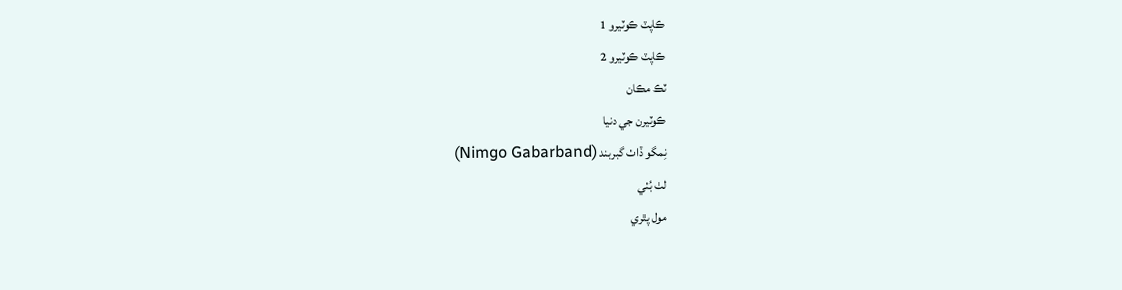ڪاپٽ ڪوٽيرو 1
ڪاپٽ ڪوٽيرو 2
ٽڪ مڪان
ڪوٽيرن جي دنيا
نِمگو ڏاٺ گبربند (Nimgo Gabarband)
لٺ بُٺي
مول پٿري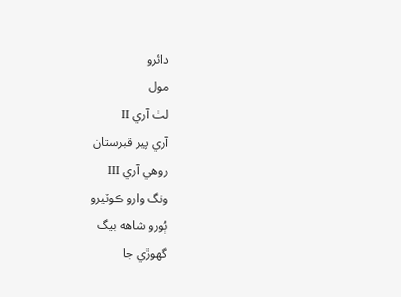دائرو
مول
لٺ آري II
آري پير قبرستان
روهي آري III
ونگ وارو ڪوٽيرو
ٻُورو شاهه بيگ
گهوڙي جا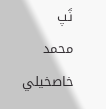ٽَپ
محمد خاصخيلي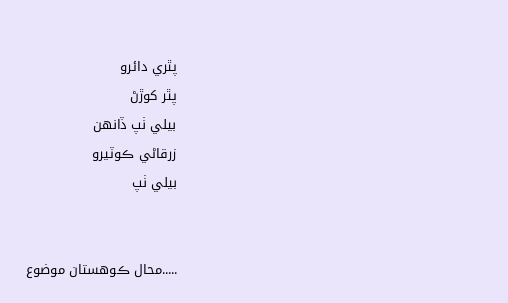پٿري دائرو
پٿر کوڙڻ
بيلي ٺپ ڏانهن
زرقاڻي ڪوٽيرو
بيلي ٺپ


.....محال ڪوهستان موضوع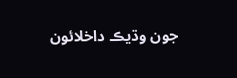جون وڌيڪ داخلائون